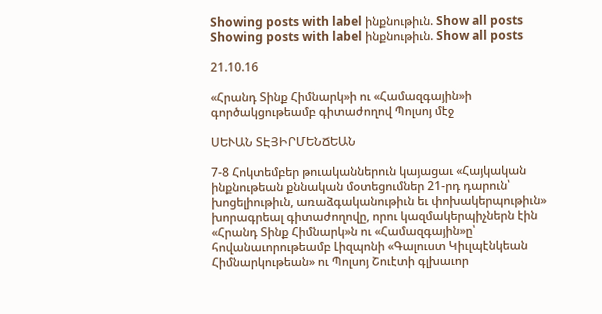Showing posts with label ինքնութիւն. Show all posts
Showing posts with label ինքնութիւն. Show all posts

21.10.16

«Հրանդ Տինք Հիմնարկ»ի ու «Համազգային»ի գործակցութեամբ գիտաժողով Պոլսոյ մէջ

ՍԵՒԱՆ ՏԷՅԻՐՄԵՆՃԵԱՆ

7-8 Հոկտեմբեր թուականներուն կայացաւ «Հայկական ինքնութեան քննական մօտեցումներ 21-րդ դարուն՝ խոցելիութիւն, առաձգականութիւն եւ փոխակերպութիւն» խորագրեալ գիտաժողովը, որու կազմակերպիչներն էին «Հրանդ Տինք Հիմնարկ»ն ու «Համազգային»ը՝ հովանաւորութեամբ Լիզպոնի «Գալուստ Կիւլպէնկեան Հիմնարկութեան» ու Պոլսոյ Շուէտի գլխաւոր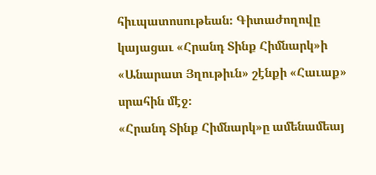հիւպատոսութեան։ Գիտաժողովը կայացաւ «Հրանդ Տինք Հիմնարկ»ի «Անարատ Յղութիւն» շէնքի «Հաւաք» սրահին մէջ։
«Հրանդ Տինք Հիմնարկ»ը ամենամեայ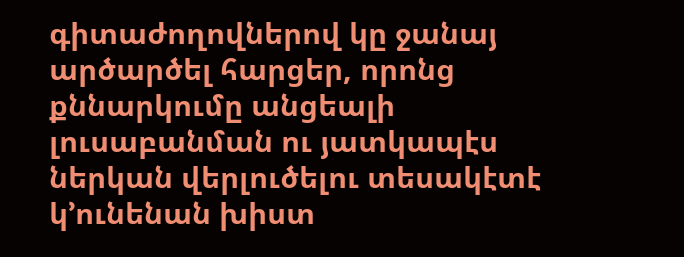գիտաժողովներով կը ջանայ արծարծել հարցեր, որոնց քննարկումը անցեալի լուսաբանման ու յատկապէս ներկան վերլուծելու տեսակէտէ կ՚ունենան խիստ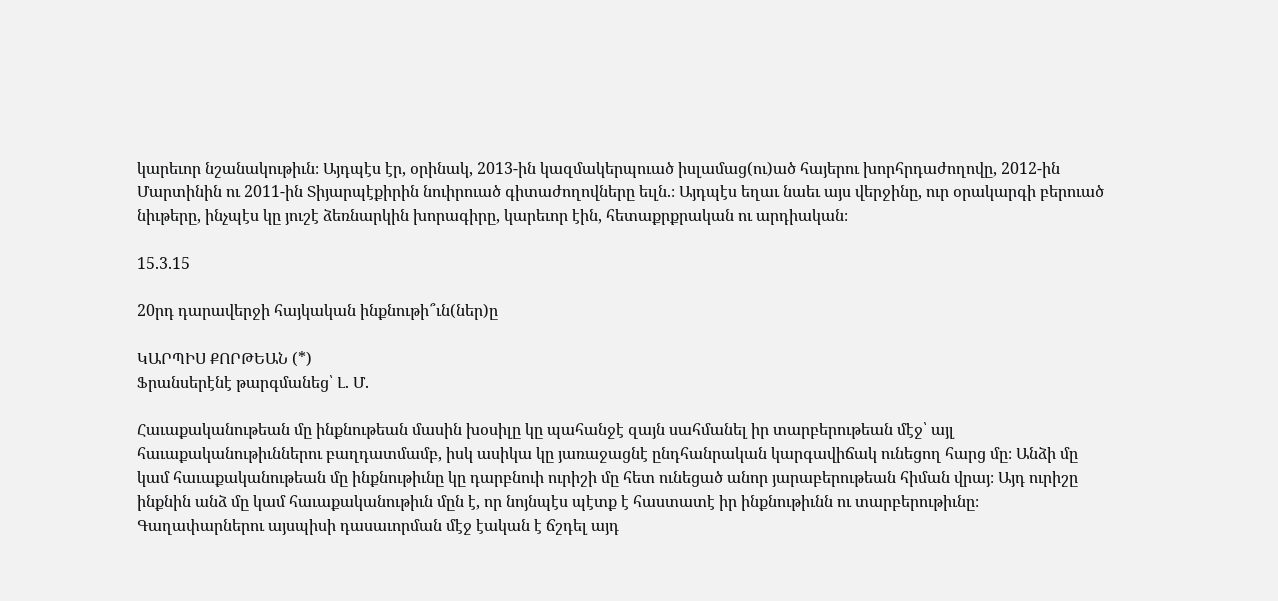կարեւոր նշանակութիւն։ Այդպէս էր, օրինակ, 2013-ին կազմակերպուած իսլամաց(ու)ած հայերու խորհրդաժողովը, 2012-ին Մարտինին ու 2011-ին Տիյարպէքիրին նուիրուած գիտաժողովները եւլն.։ Այդպէս եղաւ նաեւ այս վերջինը, ուր օրակարգի բերուած նիւթերը, ինչպէս կը յուշէ ձեռնարկին խորագիրը, կարեւոր էին, հետաքրքրական ու արդիական։

15.3.15

20րդ դարավերջի հայկական ինքնութի՞ւն(ներ)ը

ԿԱՐՊԻՍ ՔՈՐԹԵԱՆ (*)
Ֆրանսերէնէ թարգմանեց՝ Լ. Մ.

Հաւաքականութեան մը ինքնութեան մասին խօսիլը կը պահանջէ զայն սահմանել իր տարբերութեան մէջ՝ այլ հաւաքականութիւններու բաղդատմամբ, իսկ ասիկա կը յառաջացնէ ընդհանրական կարգավիճակ ունեցող հարց մը։ Անձի մը կամ հաւաքականութեան մը ինքնութիւնը կը դարբնուի ուրիշի մը հետ ունեցած անոր յարաբերութեան հիման վրայ։ Այդ ուրիշը ինքնին անձ մը կամ հաւաքականութիւն մըն է, որ նոյնպէս պէտք է հաստատէ իր ինքնութիւնն ու տարբերութիւնը։ Գաղափարներու այսպիսի դասաւորման մէջ էական է ճշդել այդ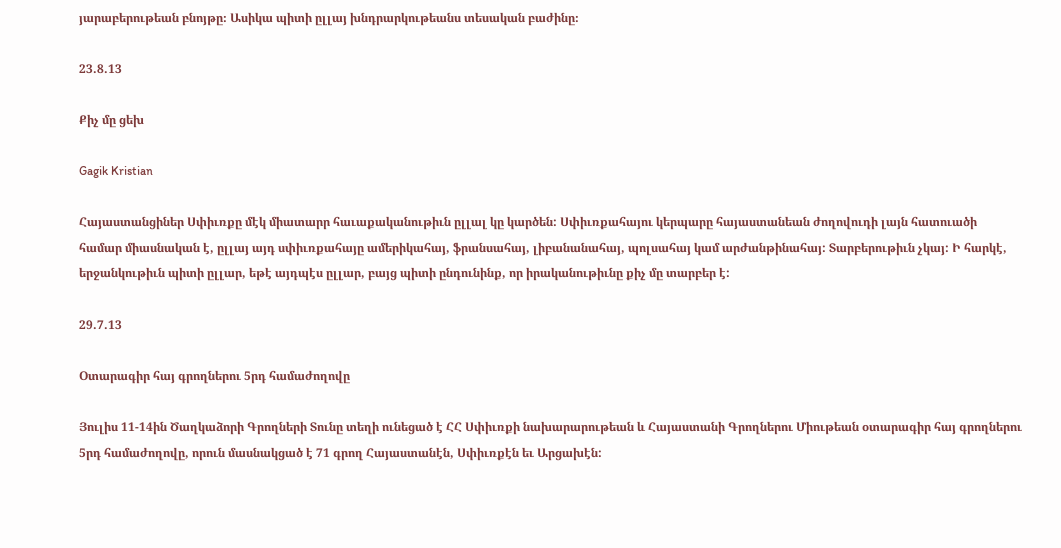յարաբերութեան բնոյթը։ Ասիկա պիտի ըլլայ խնդրարկութեանս տեսական բաժինը։

23.8.13

Քիչ մը ցեխ

Gagik Kristian

Հայաստանցիներ Սփիւռքը մէկ միատարր հաւաքականութիւն ըլլալ կը կարծեն: Սփիւռքահայու կերպարը հայաստանեան ժողովուդի լայն հատուածի համար միասնական է, ըլլայ այդ սփիւռքահայը ամերիկահայ, ֆրանսահայ, լիբանանահայ, պոլսահայ կամ արժանթինահայ: Տարբերութիւն չկայ: Ի հարկէ, երջանկութիւն պիտի ըլլար, եթէ այդպէս ըլլար, բայց պիտի ընդունինք, որ իրականութիւնը քիչ մը տարբեր է:

29.7.13

Օտարագիր հայ գրողներու 5րդ համաժողովը

Յուլիս 11-14ին Ծաղկաձորի Գրողների Տունը տեղի ունեցած է ՀՀ Սփիւռքի նախարարութեան և Հայաստանի Գրողներու Միութեան օտարագիր հայ գրողներու 5րդ համաժողովը, որուն մասնակցած է 71 գրող Հայաստանէն, Սփիւռքէն եւ Արցախէն: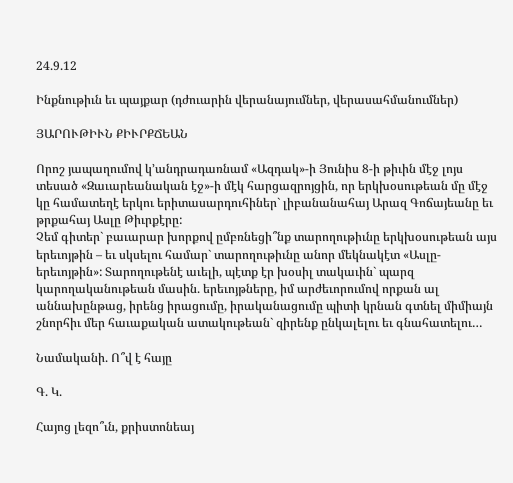24.9.12

Ինքնութիւն եւ պայքար (դժուարին վերանայումներ, վերասահմանումներ)

ՅԱՐՈՒԹԻՒՆ ՔԻՒՐՔՃԵԱՆ

Որոշ յապաղումով կ՚անդրադառնամ «Ազդակ»-ի Յունիս 8-ի թիւին մէջ լոյս տեսած «Զաւարեանական էջ»-ի մէկ հարցազրոյցին, որ երկխօսութեան մը մէջ կը համատեղէ երկու երիտասարդուհիներ` լիբանանահայ Արազ Գոճայեանը եւ թրքահայ Ասլը Թիւրքէրը:
Չեմ գիտեր` բաւարար խորքով ըմբռնեցի՞նք տարողութիւնը երկխօսութեան այս երեւոյթին – եւ սկսելու համար` տարողութիւնը անոր մեկնակէտ «Ասլը-երեւոյթին»: Տարողութենէ աւելի, պէտք էր խօսիլ տակաւին` պարզ կարողականութեան մասին. երեւոյթները, իմ արժեւորումով որքան ալ աննախընթաց, իրենց իրացումը, իրականացումը պիտի կրնան գտնել միմիայն շնորհիւ մեր հաւաքական ատակութեան` զիրենք ընկալելու եւ գնահատելու…

Նամականի. Ո՞վ է հայը

Գ. Կ.

Հայոց լեզո՞ւն, քրիստոնեայ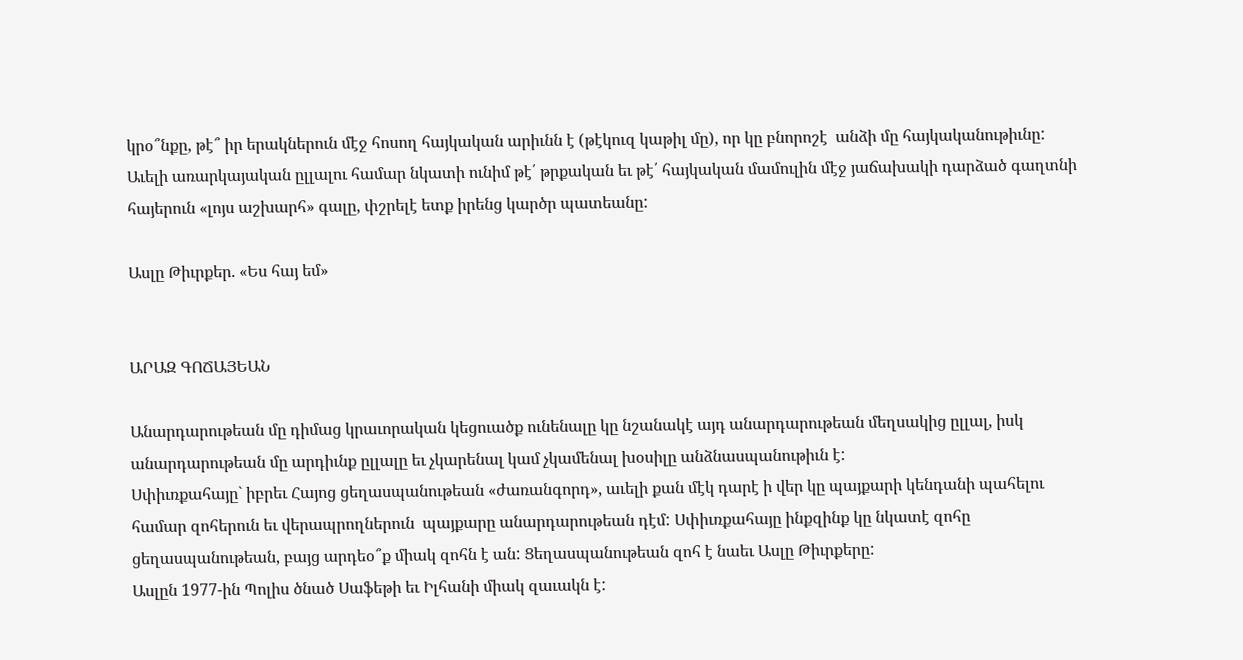կրօ՞նքը, թէ՞ իր երակներուն մէջ հոսող հայկական արիւնն է (թէկուզ կաթիլ մը), որ կը բնորոշէ  անձի մը հայկականութիւնը:
Աւելի առարկայական ըլլալու համար նկատի ունիմ թէ՛ թրքական եւ թէ՛ հայկական մամուլին մէջ յաճախակի դարձած գաղտնի հայերուն «լոյս աշխարհ» գալը, փշրելէ ետք իրենց կարծր պատեանը:

Ասլը Թիւրքեր. «Ես հայ եմ»


ԱՐԱԶ ԳՈՃԱՅԵԱՆ

Անարդարութեան մը դիմաց կրաւորական կեցուածք ունենալը կը նշանակէ այդ անարդարութեան մեղսակից ըլլալ, իսկ անարդարութեան մը արդիւնք ըլլալը եւ չկարենալ կամ չկամենալ խօսիլը անձնասպանութիւն է:
Սփիւռքահայը` իբրեւ Հայոց ցեղասպանութեան «ժառանգորդ», աւելի քան մէկ դարէ ի վեր կը պայքարի կենդանի պահելու համար զոհերուն եւ վերապրողներուն  պայքարը անարդարութեան դէմ: Սփիւռքահայը ինքզինք կը նկատէ զոհը ցեղասպանութեան, բայց արդեօ՞ք միակ զոհն է ան: Ցեղասպանութեան զոհ է նաեւ Ասլը Թիւրքերը:
Ասլըն 1977-ին Պոլիս ծնած Սաֆեթի եւ Իլհանի միակ զաւակն է: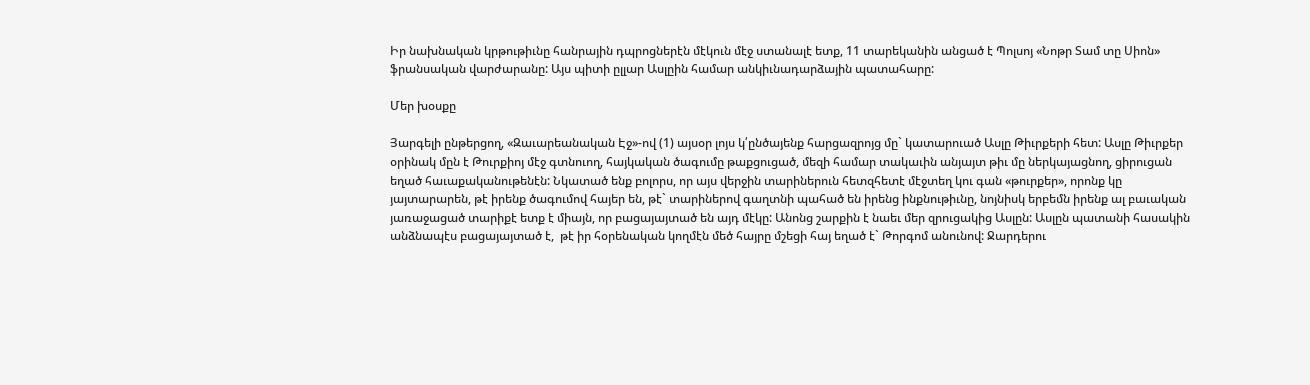Իր նախնական կրթութիւնը հանրային դպրոցներէն մէկուն մէջ ստանալէ ետք, 11 տարեկանին անցած է Պոլսոյ «Նոթր Տամ տը Սիոն» ֆրանսական վարժարանը: Այս պիտի ըլլար Ասլըին համար անկիւնադարձային պատահարը:

Մեր խօսքը

Յարգելի ընթերցող, «Զաւարեանական Էջ»-ով (1) այսօր լոյս կ՛ընծայենք հարցազրոյց մը` կատարուած Ասլը Թիւրքերի հետ: Ասլը Թիւրքեր օրինակ մըն է Թուրքիոյ մէջ գտնուող, հայկական ծագումը թաքցուցած, մեզի համար տակաւին անյայտ թիւ մը ներկայացնող, ցիրուցան եղած հաւաքականութենէն: Նկատած ենք բոլորս, որ այս վերջին տարիներուն հետզհետէ մէջտեղ կու գան «թուրքեր», որոնք կը յայտարարեն, թէ իրենք ծագումով հայեր են, թէ` տարիներով գաղտնի պահած են իրենց ինքնութիւնը, նոյնիսկ երբեմն իրենք ալ բաւական յառաջացած տարիքէ ետք է միայն, որ բացայայտած են այդ մէկը: Անոնց շարքին է նաեւ մեր զրուցակից Ասլըն: Ասլըն պատանի հասակին անձնապէս բացայայտած է,  թէ իր հօրենական կողմէն մեծ հայրը մշեցի հայ եղած է` Թորգոմ անունով: Ջարդերու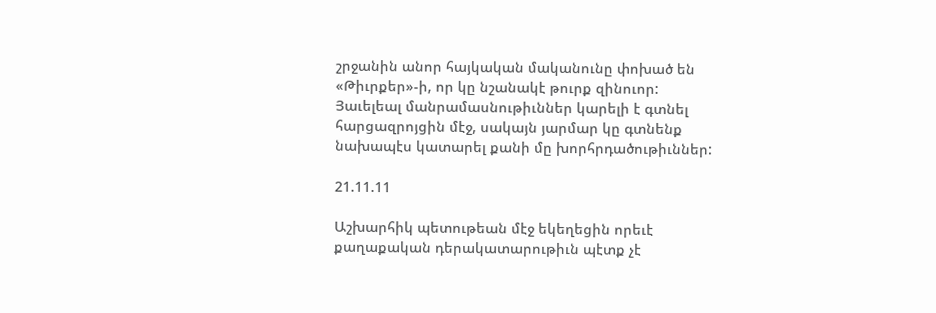շրջանին անոր հայկական մականունը փոխած են «Թիւրքեր»-ի, որ կը նշանակէ թուրք զինուոր: Յաւելեալ մանրամասնութիւններ կարելի է գտնել հարցազրոյցին մէջ, սակայն յարմար կը գտնենք նախապէս կատարել քանի մը խորհրդածութիւններ:

21.11.11

Աշխարհիկ պետութեան մէջ եկեղեցին որեւէ քաղաքական դերակատարութիւն պէտք չէ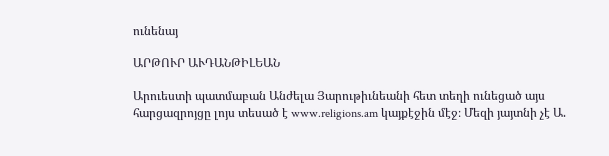ունենայ

ԱՐԹՈՒՐ ԱՒԴԱՆԹԻԼԵԱՆ

Արուեստի պատմաբան Անժելա Յարութիւնեանի հետ տեղի ունեցած այս հարցազրոյցը լոյս տեսած է www.religions.am կայքէջին մէջ։ Մեզի յայտնի չէ Ա.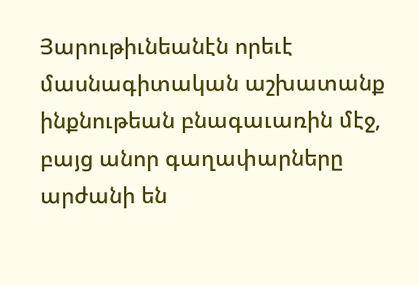Յարութիւնեանէն որեւէ մասնագիտական աշխատանք ինքնութեան բնագաւառին մէջ, բայց անոր գաղափարները արժանի են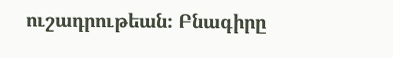ուշադրութեան։ Բնագիրը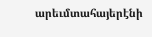արեւմտահայերէնի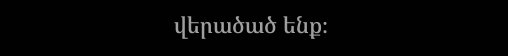վերածած ենք։